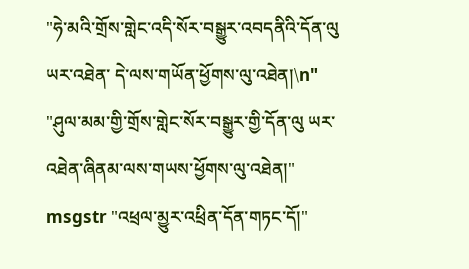"ཧེ་མའི་གྲོས་གླེང་འདི་སོར་བསྒྱུར་འབདནིའི་དོན་ལུ ཡར་འཐེན་ དེ་ལས་གཡོན་ཕྱོགས་ལུ་འཐེན།\n"
"ཤུལ་མམ་གྱི་གྲོས་གླེང་སོར་བསྒྱུར་གྱི་དོན་ལུ ཡར་འཐེན་ཞིནམ་ལས་གཡས་ཕྱོགས་ལུ་འཐེན།"
msgstr "འཕྲལ་མྱུར་འཕྲིན་དོན་གཏང་དོ།"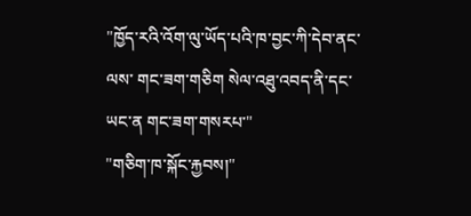"ཁྱོད་རའི་འོག་ལུ་ཡོད་པའི་ཁ་བྱང་ཀི་དེབ་ནང་ལས་ གང་ཟག་གཅིག སེལ་འཐུ་འབད་ནི་དང་ ཡང་ན གང་ཟག་གསརཔ་"
"གཅིག་ཁ་སྐོང་རྐྱབས།"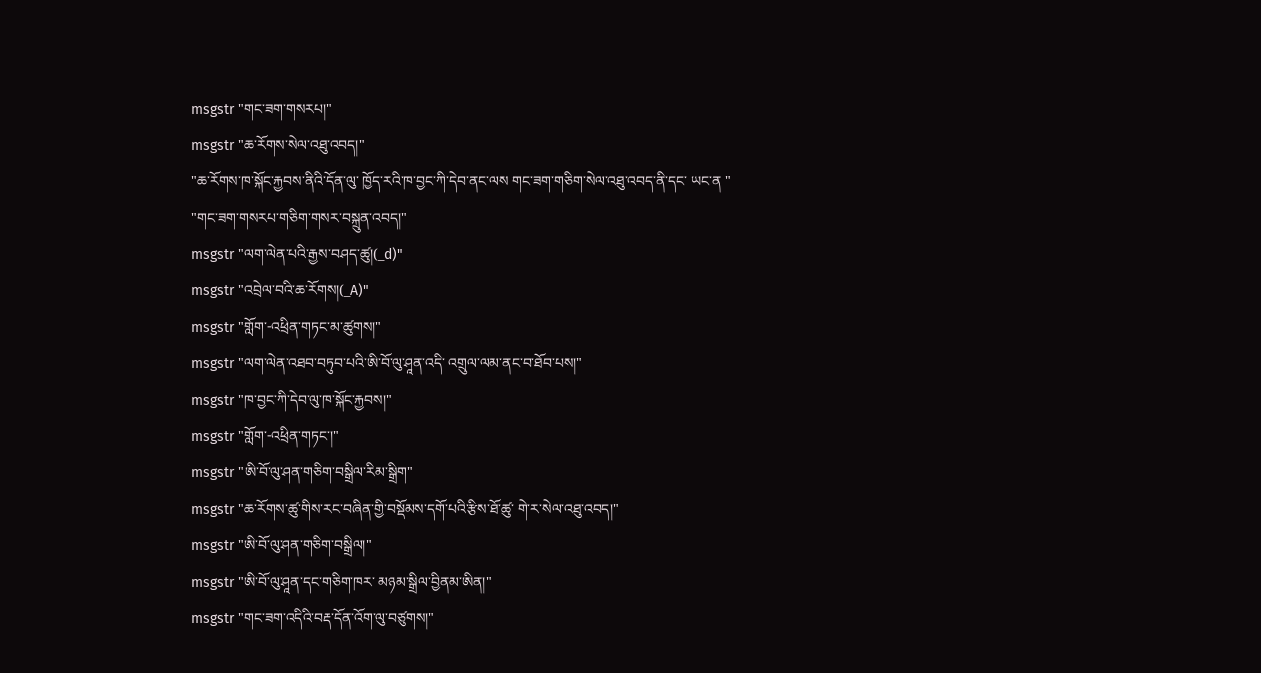msgstr "གང་ཟག་གསརཔ།"
msgstr "ཆ་རོགས་སེལ་འཐུ་འབད།"
"ཆ་རོགས་ཁ་སྐོང་རྐྱབས་ནིའི་དོན་ལུ་ ཁྱོད་རའི་ཁ་བྱང་ཀི་དེབ་ནང་ལས གང་ཟག་གཅིག་སེལ་འཐུ་འབད་ནི་དང་ ཡང་ན "
"གང་ཟག་གསརཔ་གཅིག་གསར་བསྐྲུན་འབད།"
msgstr "ལག་ལེན་པའི་རྒྱས་བཤད་ཚུ།(_d)"
msgstr "འབྲེལ་བའི་ཆ་རོགས།(_A)"
msgstr "གློག་-འཕྲིན་གཏང་མ་ཚུགས།"
msgstr "ལག་ལེན་འཐབ་བཏུབ་པའི་ཨི་བོ་ལུ་ཤཱན་འདི་ འགྲུལ་ལམ་ནང་བ་ཐོབ་པས།"
msgstr "ཁ་བྱང་ཀི་དེབ་ལུ་ཁ་སྐོང་རྐྱབས།"
msgstr "གློག་-འཕྲིན་གཏང་།"
msgstr "ཨི་བོ་ལུ་ཤན་གཅིག་བསྒྲིལ་རིམ་སྒྲིག"
msgstr "ཆ་རོགས་ཚུ་གིས་རང་བཞིན་གྱི་བསྡོམས་དགོ་པའི་རྩིས་ཐོ་ཚུ་ གེ་ར་སེལ་འཐུ་འབད།"
msgstr "ཨི་བོ་ལུ་ཤན་གཅིག་བསྒྲིལ།"
msgstr "ཨི་བོ་ལུ་ཤཱན་དང་གཅིག་ཁར་ མཉམ་སྒྲིལ་བྱིནམ་ཨིན།"
msgstr "གང་ཟག་འདིའི་བརྡ་དོན་འོག་ལུ་བཙུགས།"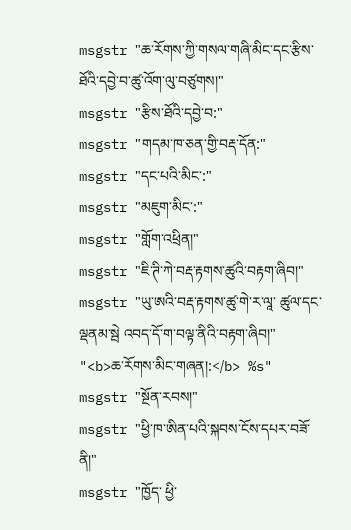msgstr "ཆ་རོགས་ཀྱི་གསལ་གཞི་མིང་དང་རྩིས་ཐོའི་དབྱེ་བ་ཚུ་འོག་ལུ་བཙུགས།"
msgstr "རྩིས་ཐོའི་དབྱེ་བ:"
msgstr "གདམ་ཁ་ཅན་གྱི་བརྡ་དོན:"
msgstr "དང་པའི་མིང་:"
msgstr "མཇུག་མིང་:"
msgstr "གློག་འཕྲིན།"
msgstr "ཇི་ཊི་ཀེ་བརྡ་རྟགས་ཚུའི་བརྟག་ཞིབ།"
msgstr "ཡུ་ཨའི་བརྡ་རྟགས་ཚུ་གེ་ར་ལཱ་ ཚུལ་དང་ལྡནམ་སྦེ འབད་དོ་ག་བལྟ་ནིའི་བརྟག་ཞིབ།"
"<b>ཆ་རོགས་མིང་གཞན།:</b> %s"
msgstr "སྔོན་རབས།"
msgstr "ཕྱི་ཁ་ཨིན་པའི་སྐབས་ངོས་དཔར་བཟོ་ནི།"
msgstr "ཁྱོད་ ཕྱི་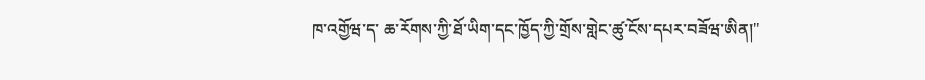ཁ་འགྱོཝ་ད་ ཆ་རོགས་ཀྱི་ཐོ་ཡིག་དང་ཁྱོད་ཀྱི་གྲོས་གླེང་ཚུ་ངོས་དཔར་བཟོཝ་ཨིན།"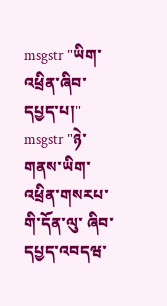msgstr "ཡིག་འཕྲིན་ཞིབ་དཔྱད་པ།"
msgstr "ཉེ་གནས་ཡིག་འཕྲིན་གསརཔ་གི་དོན་ལུ་ ཞིབ་དཔྱད་འབདཝ་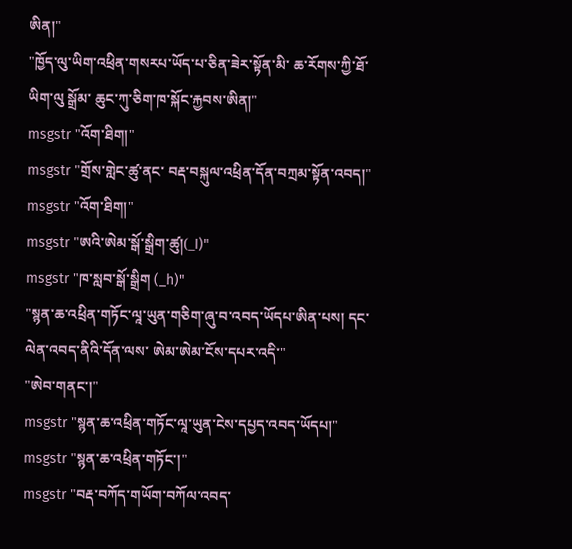ཨིན།"
"ཁྱོད་ལུ་ཡིག་འཕྲིན་གསརཔ་ཡོད་པ་ཅིན་ཟེར་སྟོན་མི་ ཆ་རོགས་ཀྱི་ཐོ་ཡིག་ལུ སྒྲོམ་ ཆུང་ཀུ་ཅིག་ཁ་སྐོང་རྐྱབས་ཨིན།"
msgstr "འོག་ཐིག།"
msgstr "གྲོས་གླེང་ཚུ་ནང་ བརྡ་བསྐུལ་འཕྲིན་དོན་བཀྲམ་སྟོན་འབད།"
msgstr "འོག་ཐིག།"
msgstr "ཨའི་ཨེམ་སྒོ་སྒྲིག་ཚུ།(_I)"
msgstr "ཁ་སླབ་སྒོ་སྒྲིག (_h)"
"སྙན་ཆ་འཕྲིན་གཏོང་ལཱ་ཡུན་གཅིག་ཞུ་བ་འབད་ཡོདཔ་ཨིན་པས། དང་ལེན་འབད་ནིའི་དོན་ལས་ ཨེམ་ཨེམ་ངོས་དཔར་འདི་"
"ཨེབ་གནང་།"
msgstr "སྙན་ཆ་འཕྲིན་གཏོང་ལཱ་ཡུན་ངེས་དཔྱད་འབད་ཡོདཔ།"
msgstr "སྙན་ཆ་འཕྲིན་གཏོང་།"
msgstr "བརྡ་བཀོད་གཡོག་བཀོལ་འབད་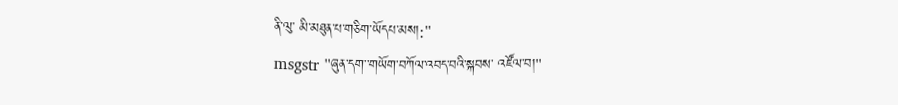ནི་ལུ་ མི་མཐུན་པ་གཅིག་ཡོདཔ་མས།:"
msgstr "ཞུན་དག་་གཡོག་བཀོལ་འབད་བའི་སྐབས་ འཛོལ་བ།"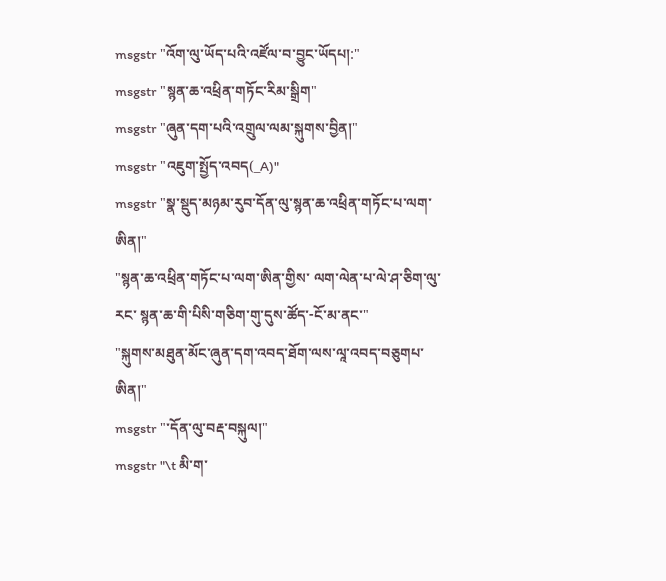msgstr "འོག་ལུ་ཡོད་པའི་འཛོལ་བ་བྱུང་ཡོདཔ།:"
msgstr "སྙན་ཆ་འཕྲིན་གཏོང་རིམ་སྒྲིག"
msgstr "ཞུན་དག་པའི་འགྲུལ་ལམ་སྐུགས་བྱིན།"
msgstr "འཇུག་སྤྱོད་འབད(_A)"
msgstr "སྣ་སྡུད་མཉམ་རུབ་དོན་ལུ་སྙན་ཆ་འཕྲིན་གཏོང་པ་ལག་ཨིན།"
"སྙན་ཆ་འཕྲིན་གཏོང་པ་ལག་ཨིན་གྱིས་ ལག་ལེན་པ་ལེ་ཤ་ཅིག་ལུ་རང་ སྙན་ཆ་གི་པིསི་གཅིག་གུ་དུས་ཚོད་-ངོ་མ་ནང་"
"སྐུགས་མཐུན་མོང་ཞུན་དག་འབད་ཐོག་ལས་ལཱ་འབད་བཅུགཔ་ཨིན།"
msgstr "་དོན་ལུ་བརྡ་བསྐུལ།"
msgstr "\t མི་ག་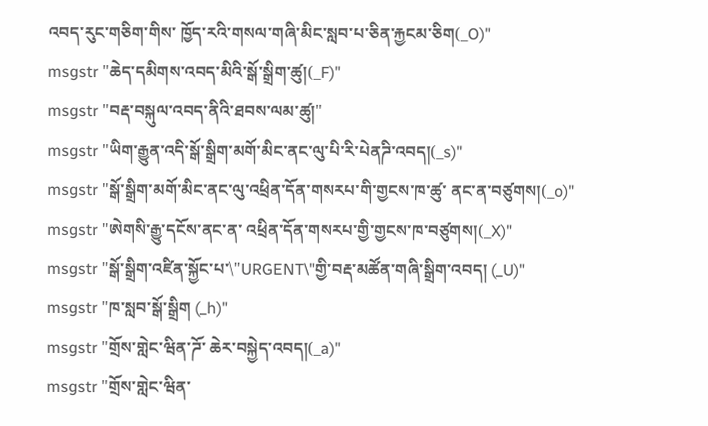འབད་རུང་གཅིག་གིས་ ཁྱོད་རའི་གསལ་གཞི་མིང་སླབ་པ་ཅིན་རྐྱངམ་ཅིག(_O)"
msgstr "ཆེད་དམིགས་འབད་མིའི་སྒོ་སྒྲིག་ཚུ།(_F)"
msgstr "བརྡ་བསྐུལ་འབད་ནིའི་ཐབས་ལམ་ཚུ།"
msgstr "ཡིག་རྒྱུན་འདི་སྒོ་སྒྲིག་མགོ་མིང་ནང་ལུ་པི་རི་པེནཌི་འབད།(_s)"
msgstr "སྒོ་སྒྲིག་མགོ་མིང་ནང་ལུ་འཕྲིན་དོན་གསརཔ་གི་གྱངས་ཁ་ཚུ་ ནང་ན་བཙུགས།(_o)"
msgstr "ཨེགསི་རྒྱུ་དངོས་ནང་ན་ འཕྲིན་དོན་གསརཔ་གྱི་གྱངས་ཁ་བཙུགས།(_X)"
msgstr "སྒོ་སྒྲིག་འཛིན་སྐྱོང་པ་\"URGENT\"གྱི་བརྡ་མཚོན་གཞི་སྒྲིག་འབད། (_U)"
msgstr "ཁ་སླབ་སྒོ་སྒྲིག (_h)"
msgstr "གྲོས་གླེང་ཝིན་ཌོ་ ཆེར་བསྐྱེད་འབད།(_a)"
msgstr "གྲོས་གླེང་ཝིན་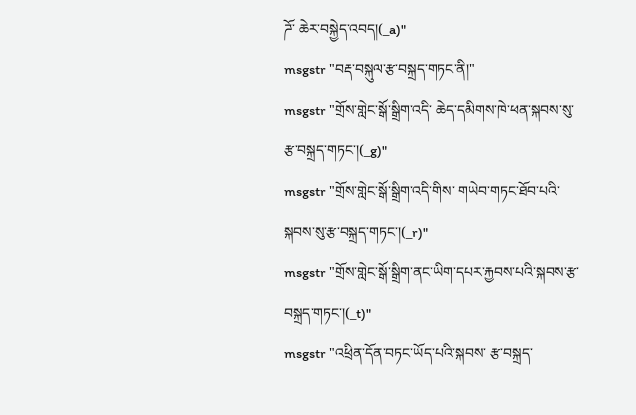ཌོ་ ཆེར་བསྐྱེད་འབད།(_a)"
msgstr "བརྡ་བསྐུལ་རྩ་བསྐྲད་གཏང་ནི།"
msgstr "གྲོས་གླེང་སྒོ་སྒྲིག་འདི་ ཆེད་དམིགས་ཁེ་ཕན་སྐབས་སུ་རྩ་བསྐྲད་གཏང་།(_g)"
msgstr "གྲོས་གླེང་སྒོ་སྒྲིག་འདི་གིས་ གཡེབ་གཏང་ཐོབ་པའི་སྐབས་སུ་རྩ་བསྐྲད་གཏང་།(_r)"
msgstr "གྲོས་གླེང་སྒོ་སྒྲིག་ནང་ཡིག་དཔར་རྐྱབས་པའི་སྐབས་རྩ་བསྐྲད་གཏང་།(_t)"
msgstr "འཕྲིན་དོན་བཏང་ཡོད་པའི་སྐབས་ རྩ་བསྐྲད་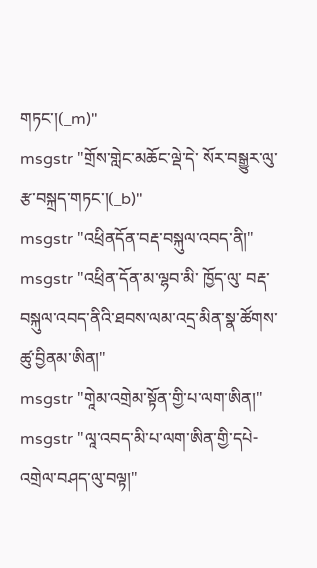གཏང་།(_m)"
msgstr "གྲོས་གླེང་མཆོང་ལྡེ་དེ་ སོར་བསྒྱུར་ལུ་རྩ་བསྐྲད་གཏང་།(_b)"
msgstr "འཕྲིནདོན་བརྡ་བསྐུལ་འབད་ནི།"
msgstr "འཕྲིན་དོན་མ་ལྷབ་མི་ ཁྱོད་ལུ་ བརྡ་བསྐུལ་འབད་ནིའི་ཐབས་ལམ་འདྲ་མིན་སྣ་ཚོགས་ཚུ་བྱིནམ་ཨིན།"
msgstr "གཱེམ་འགྲེམ་སྟོན་གྱི་པ་ལག་ཨིན།"
msgstr "ལཱ་འབད་མི་པ་ལག་ཨིན་གྱི་དཔེ-འགྲེལ་བཤད་ལུ་བལྟ།"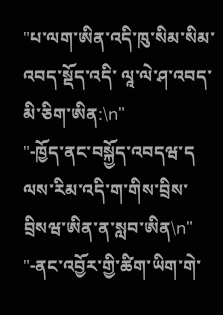"པ་ལག་ཨིན་འདི་ཁུ་སིམ་སིམ་འབད་སྡོད་འདི་ ལཱ་ལེ་ཤ་འབད་མི་ཅིག་ཨིན:\n"
"-ཁྱོད་ནང་བསྐྱོད་འབདཝ་ད ལས་རིམ་འདི་ག་གིས་བྲིས་བྲིསཝ་ཨིན་ན་སླབ་ཨིན\n"
"-ནང་འབྱོར་གྱི་ཚིག་ཡིག་གེ་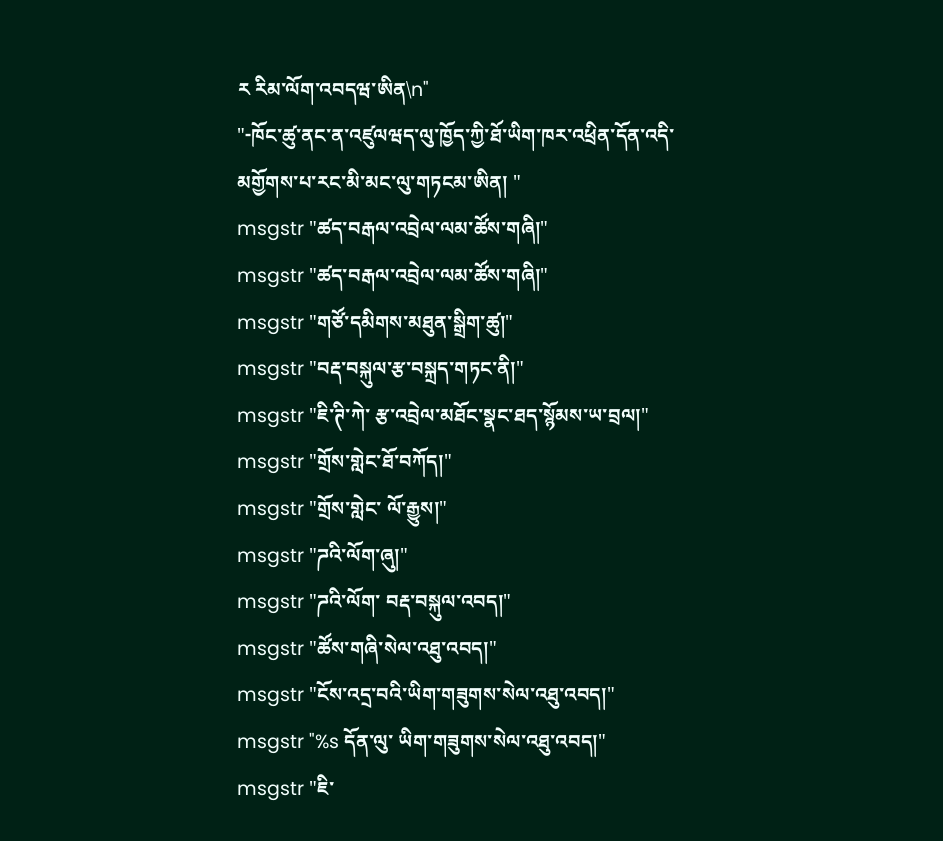ར རིམ་ལོག་འབདཝ་ཨིན\n"
"-ཁོང་ཚུ་ནང་ན་འཛུལཝད་ལུ་ཁྱོད་ཀྱི་ཐོ་ཡིག་ཁར་འཕྲིན་དོན་འདི་མགྱོགས་པ་རང་མི་མང་ལུ་གཏངམ་ཨིན། "
msgstr "ཚད་བརྒལ་འབྲེལ་ལམ་ཚོས་གཞི།"
msgstr "ཚད་བརྒལ་འབྲེལ་ལམ་ཚོས་གཞི།"
msgstr "གཙོ་དམིགས་མཐུན་སྒྲིག་ཚུ།"
msgstr "བརྡ་བསྐུལ་རྩ་བསྐྲད་གཏང་ནི།"
msgstr "ཇི་ཊི་ཀེ་ རྩ་འབྲེལ་མཐོང་སྣང་ཐད་སྙོམས་ཡ་བྲལ།"
msgstr "གྲོས་གླེང་ཐོ་བཀོད།"
msgstr "གྲོས་གླེང་ ལོ་རྒྱུས།"
msgstr "ཌའི་ལོག་ཞུ།"
msgstr "ཌའི་ལོག་ བརྡ་བསྐུལ་འབད།"
msgstr "ཚོས་གཞི་སེལ་འཐུ་འབད།"
msgstr "ངོས་འདྲ་བའི་ཡིག་གཟུགས་སེལ་འཐུ་འབད།"
msgstr "%s དོན་ལུ་ ཡིག་གཟུགས་སེལ་འཐུ་འབད།"
msgstr "ཇི་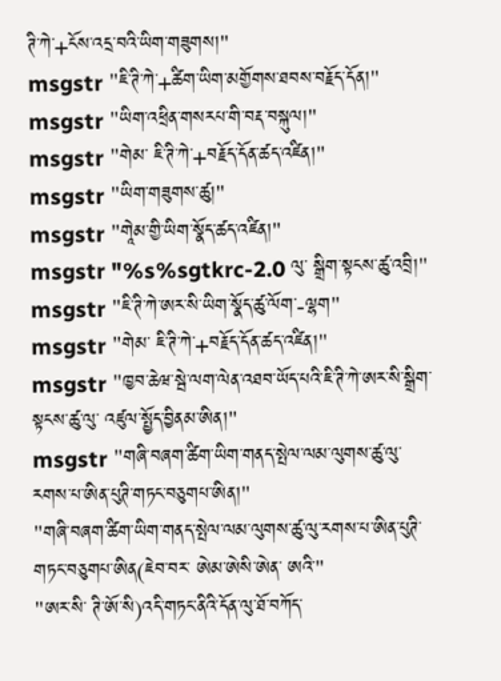ཊི་ཀེ་+ངོས་འདྲ་བའི་ཡིག་གཟུགས།"
msgstr "ཇི་ཊི་ཀེ་+ཚིག་ཡིག་མགྱོགས་ཐབས་བརྗོད་དོན།"
msgstr "ཡིག་འཕྲིན་གསརཔ་གི་བརྡ་བསྐུལ།"
msgstr "གེམ་ ཇི་ཊི་ཀེ་+བརྗོད་དོན་ཚད་འཛིན།"
msgstr "ཡིག་གཟུགས་ཚུ།"
msgstr "གཱེམ་གྱི་ཡིག་སྣོད་ཚད་འཛིན།"
msgstr "%s%sgtkrc-2.0 ལུ་ སྒྲིག་སྟངས་ཚུ་འབྲི།"
msgstr "ཇི་ཊི་ཀེ་ཨར་སི་ཡིག་སྣོད་ཚུ་ལོག་-ལྷག"
msgstr "གེམ་ ཇི་ཊི་ཀེ་+བརྗོད་དོན་ཚད་འཛིན།"
msgstr "ཁྱབ་ཆེཝ་སྦེ་ལག་ལེན་འཐབ་ཡོད་པའི་ཇི་ཊི་ཀེ་ཨར་སི་སྒྲིག་སྟངས་ཚུ་ལུ་ འཛུལ་སྤྱོད་བྱིནམ་ཨིན།"
msgstr "གཞི་བཞག་ཚིག་ཡིག་གནད་སྤེལ་ལམ་ལུགས་ཚུ་ལུ་རགས་པ་ཨིན་པུཊི་གཏང་བཅུགཔ་ཨིན།"
"གཞི་བཞག་ཚིག་ཡིག་གནད་སྤེལ་ལམ་ལུགས་ཚུ་ལུ་རགས་པ་ཨིན་པུཊི་གཏང་བཅུགཔ་ཨིན(ཇེབ་བར་ ཨེམ་ཨེསི་ཨེན་ ཨའི་"
"ཨར་སི་ ཊི་ཨོ་སི)འདི་གཏང་ནིའི་དོན་ལུ་ཐོ་བཀོད་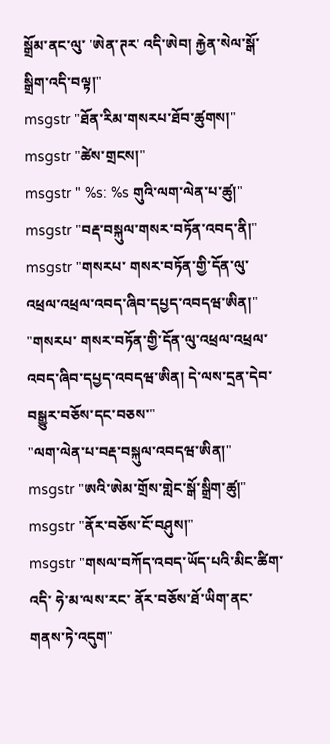སྒྲོམ་ནང་ལུ་ 'ཨེན་ཊར' འདི་ཨེབ། རྐྱེན་སེལ་སྒོ་སྒྲིག་འདི་བལྟ།"
msgstr "ཐོན་རིམ་གསརཔ་ཐོབ་ཚུགས།"
msgstr "ཚེས་གྲངས།"
msgstr " %s: %s གུའི་ལག་ལེན་པ་ཚུ།"
msgstr "བརྡ་བསྐུལ་གསར་བཏོན་འབད་ནི།"
msgstr "གསརཔ་ གསར་བཏོན་གྱི་དོན་ལུ་འཕྲལ་འཕྲལ་འབད་ཞིབ་དཔྱད་འབདཝ་ཨིན།"
"གསརཔ་ གསར་བཏོན་གྱི་དོན་ལུ་འཕྲལ་འཕྲལ་འབད་ཞིབ་དཔྱད་འབདཝ་ཨིན། དེ་ལས་དྲན་དེབ་བསྒྱུར་བཅོས་དང་བཅས་"
"ལག་ལེན་པ་བརྡ་བསྐུལ་འབདཝ་ཨིན།"
msgstr "ཨའི་ཨེམ་གྲོས་གླེང་སྒོ་སྒྲིག་ཚུ།"
msgstr "ནོར་བཅོས་ངོ་བཤུས།"
msgstr "གསལ་བཀོད་འབད་ཡོད་པའི་མིང་ཚིག་འདི་ ཧེ་མ་ལས་རང་ ནོར་བཅོས་ཐོ་ཡིག་ནང་གནས་ཏེ་འདུག"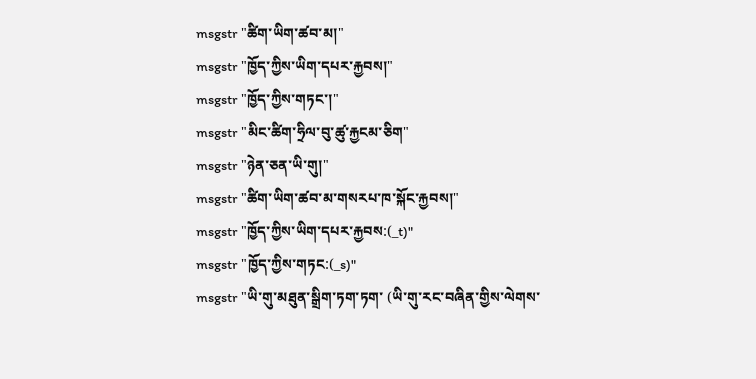msgstr "ཚིག་ཡིག་ཚབ་མ།"
msgstr "ཁྱོད་ཀྱིས་ཡིག་དཔར་རྐྱབས།"
msgstr "ཁྱོད་ཀྱིས་གཏང་།"
msgstr "མིང་ཚིག་ཧྲིལ་བུ་ཚུ་རྐྱངམ་ཅིག"
msgstr "ཉེན་ཅན་ཡི་གུ།"
msgstr "ཚིག་ཡིག་ཚབ་མ་གསརཔ་ཁ་སྐོང་རྐྱབས།"
msgstr "ཁྱོད་ཀྱིས་ཡིག་དཔར་རྐྱབས:(_t)"
msgstr "ཁྱོད་ཀྱིས་གཏང:(_s)"
msgstr "ཡི་གུ་མཐུན་སྒྲིག་ཏག་ཏག་ (ཡི་གུ་རང་བཞིན་གྱིས་ལེགས་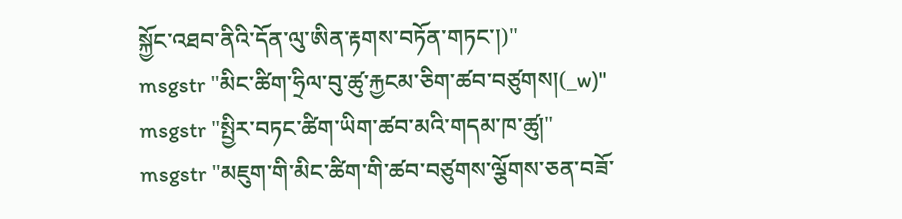སྐྱོང་འཐབ་ནིའི་དོན་ལུ་ཨིན་རྟགས་བཏོན་གཏང་།)"
msgstr "མིང་ཚིག་ཧྲིལ་བུ་ཚུ་རྐྱངམ་ཅིག་ཚབ་བཙུགས།(_w)"
msgstr "སྤྱིར་བཏང་ཚིག་ཡིག་ཚབ་མའི་གདམ་ཁ་ཚུ།"
msgstr "མཇུག་གི་མིང་ཚིག་གི་ཚབ་བཙུགས་ལྕོགས་ཅན་བཟོ་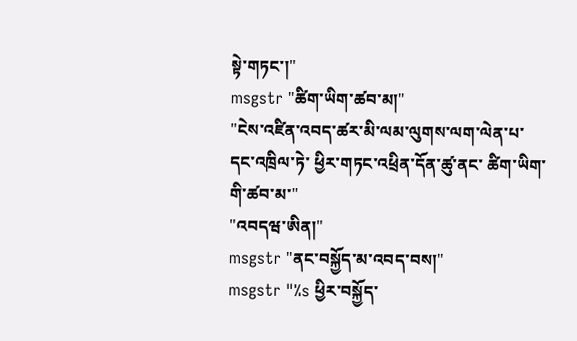སྟེ་གཏང་།"
msgstr "ཚིག་ཡིག་ཚབ་མ།"
"ངེས་འཛིན་འབད་ཚར་མི་ལམ་ལུགས་ལག་ལེན་པ་དང་འཁྲིལ་ཏེ་ ཕྱིར་གཏང་འཕྲིན་དོན་ཚུ་ནང་ ཚིག་ཡིག་གི་ཚབ་མ་"
"འབདཝ་ཨིན།"
msgstr "ནང་བསྐྱོད་མ་འབད་བས།"
msgstr "%s ཕྱིར་བསྐྱོད་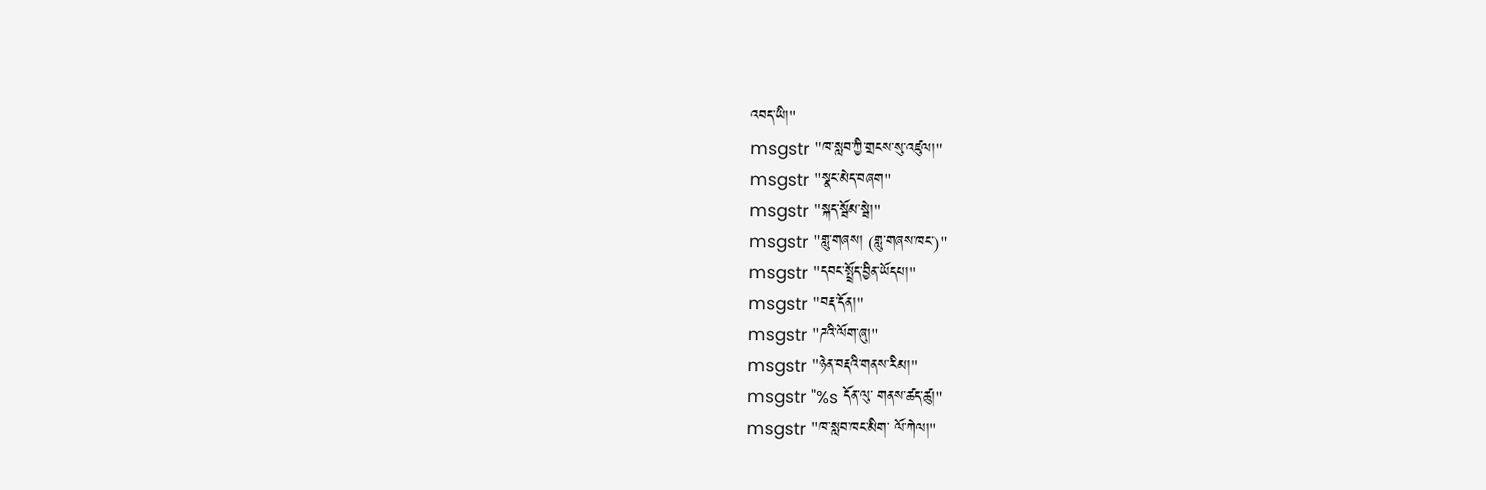འབད་ཡི།"
msgstr "ཁ་སླབ་ཀྱི་གྲངས་སུ་འཛུལ།"
msgstr "སྣང་མེད་བཞག"
msgstr "སྐད་སྦོམ་སྦེ།"
msgstr "གླུ་གཞས། (གླུ་གཞས་ཁང་)"
msgstr "དབང་སྤྲོད་བྱིན་ཡོདཔ།"
msgstr "བརྡ་དོན།"
msgstr "ཌའི་ལོག་ཞུ།"
msgstr "ཉེན་བརྡའི་གནས་རིམ།"
msgstr "%s དོན་ལུ་ གནས་ཚད་ཚུ།"
msgstr "ཁ་སླབ་ཁང་མིག་ ལོ་ཀེལ།"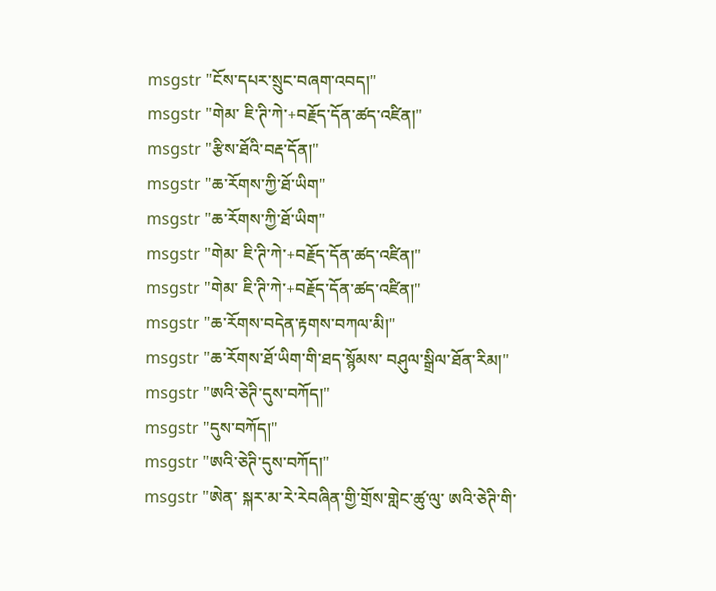msgstr "ངོས་དཔར་སྲུང་བཞག་འབད།"
msgstr "གེམ་ ཇི་ཊི་ཀེ་+བརྗོད་དོན་ཚད་འཛིན།"
msgstr "རྩིས་ཐོའི་བརྡ་དོན།"
msgstr "ཆ་རོགས་ཀྱི་ཐོ་ཡིག"
msgstr "ཆ་རོགས་ཀྱི་ཐོ་ཡིག"
msgstr "གེམ་ ཇི་ཊི་ཀེ་+བརྗོད་དོན་ཚད་འཛིན།"
msgstr "གེམ་ ཇི་ཊི་ཀེ་+བརྗོད་དོན་ཚད་འཛིན།"
msgstr "ཆ་རོགས་བདེན་རྟགས་བཀལ་མི།"
msgstr "ཆ་རོགས་ཐོ་ཡིག་གི་ཐད་སྙོམས་ བཤུལ་སྒྲིལ་ཐོན་རིམ།"
msgstr "ཨའི་ཅེཊི་དུས་བཀོད།"
msgstr "དུས་བཀོད།"
msgstr "ཨའི་ཅེཊི་དུས་བཀོད།"
msgstr "ཨེན་ སྐར་མ་རེ་རེབཞིན་གྱི་གྲོས་གླེང་ཚུ་ལུ་ ཨའི་ཅེཊི་གི་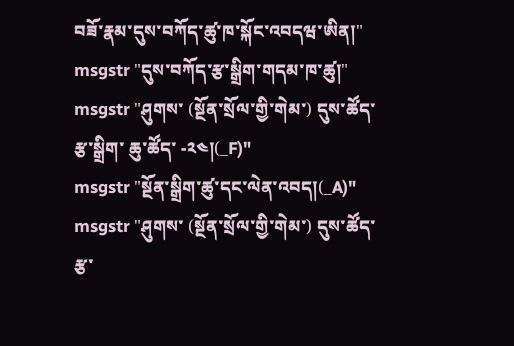བཟོ་རྣམ་དུས་བཀོད་ཚུ་ཁ་སྐོང་འབདཝ་ཨིན།"
msgstr "དུས་བཀོད་རྩ་སྒྲིག་གདམ་ཁ་ཚུ།"
msgstr "ཤུགས་ (སྔོན་སྲོལ་གྱི་གེམ་) དུས་ཚོད་རྩ་སྒྲིག་ ཆུ་ཚོད་ -༢༤།(_F)"
msgstr "སྔོན་སྒྲིག་ཚུ་དང་ལེན་འབད།(_A)"
msgstr "ཤུགས་ (སྔོན་སྲོལ་གྱི་གེམ་) དུས་ཚོད་རྩ་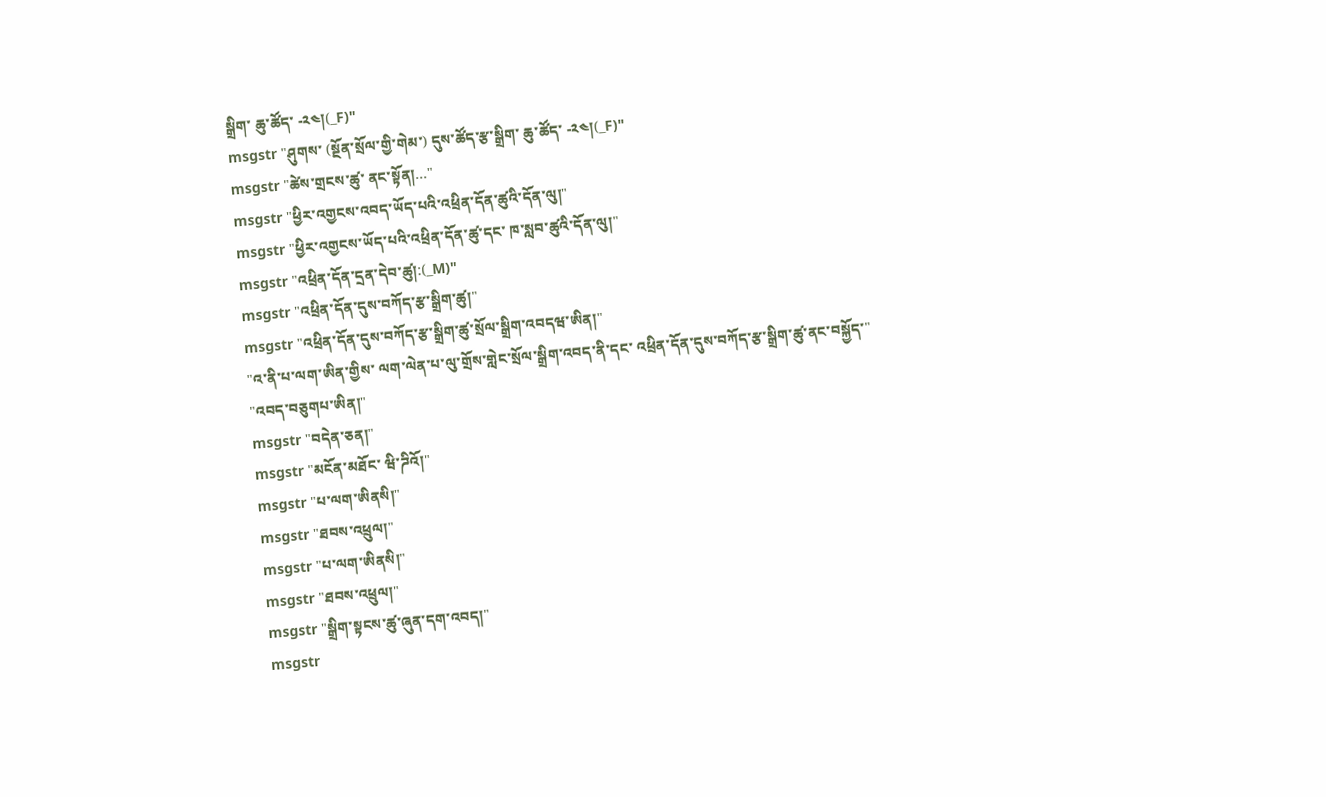སྒྲིག་ ཆུ་ཚོད་ -༢༤།(_F)"
msgstr "ཤུགས་ (སྔོན་སྲོལ་གྱི་གེམ་) དུས་ཚོད་རྩ་སྒྲིག་ ཆུ་ཚོད་ -༢༤།(_F)"
msgstr "ཚེས་གྲངས་ཚུ་ ནང་སྟོན།..."
msgstr "ཕྱིར་འགྱངས་འབད་ཡོད་པའི་འཕྲིན་དོན་ཚུའི་དོན་ལུ།"
msgstr "ཕྱིར་འགྱངས་ཡོད་པའི་འཕྲིན་དོན་ཚུ་དང་ ཁ་སླབ་ཚུའི་དོན་ལུ།"
msgstr "འཕྲིན་དོན་དྲན་དེབ་ཚུ།:(_M)"
msgstr "འཕྲིན་དོན་དུས་བཀོད་རྩ་སྒྲིག་ཚུ།"
msgstr "འཕྲིན་དོན་དུས་བཀོད་རྩ་སྒྲིག་ཚུ་སྲོལ་སྒྲིག་འབདཝ་ཨིན།"
"འ་ནི་པ་ལག་ཨིན་གྱིས་ ལག་ལེན་པ་ལུ་གྲོས་གླེང་སྲོལ་སྒྲིག་འབད་ནི་དང་ འཕྲིན་དོན་དུས་བཀོད་རྩ་སྒྲིག་ཚུ་ནང་བསྐྱོད་"
"འབད་བཅུགཔ་ཨིན།"
msgstr "བདེན་ཅན།"
msgstr "མངོན་མཐོང་ ཝི་ཌིའོ།"
msgstr "པ་ལག་ཨིནསི།"
msgstr "ཐབས་འཕྲུལ།"
msgstr "པ་ལག་ཨིནསི།"
msgstr "ཐབས་འཕྲུལ།"
msgstr "སྒྲིག་སྟངས་ཚུ་ཞུན་དག་འབད།"
msgstr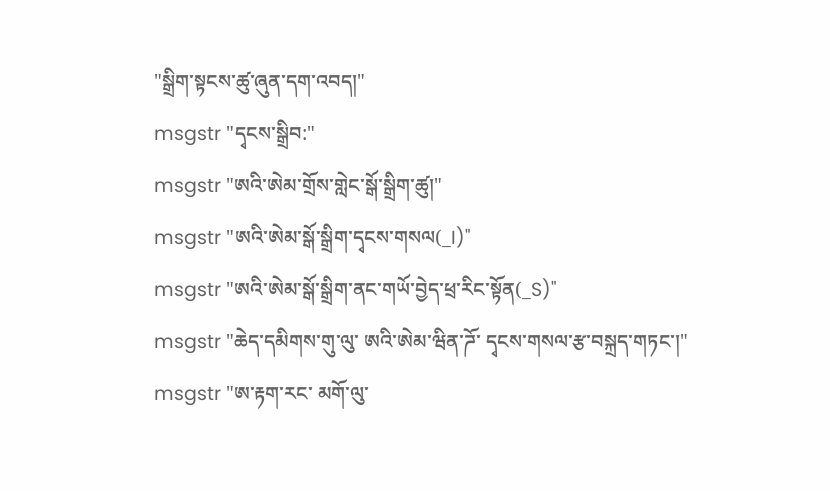"སྒྲིག་སྟངས་ཚུ་ཞུན་དག་འབད།"
msgstr "དྭངས་སྒྲིབ:"
msgstr "ཨའི་ཨེམ་གྲོས་གླེང་སྒོ་སྒྲིག་ཚུ།"
msgstr "ཨའི་ཨེམ་སྒོ་སྒྲིག་དྭངས་གསལ(_I)"
msgstr "ཨའི་ཨེམ་སྒོ་སྒྲིག་ནང་གཡོ་བྱེད་ཕྲ་རིང་སྟོན(_S)"
msgstr "ཆེད་དམིགས་གུ་ལུ་ ཨའི་ཨེམ་ཝིན་ཌོ་ དྭངས་གསལ་རྩ་བསྐྲད་གཏང་།"
msgstr "ཨ་རྟག་རང་ མགོ་ལུ་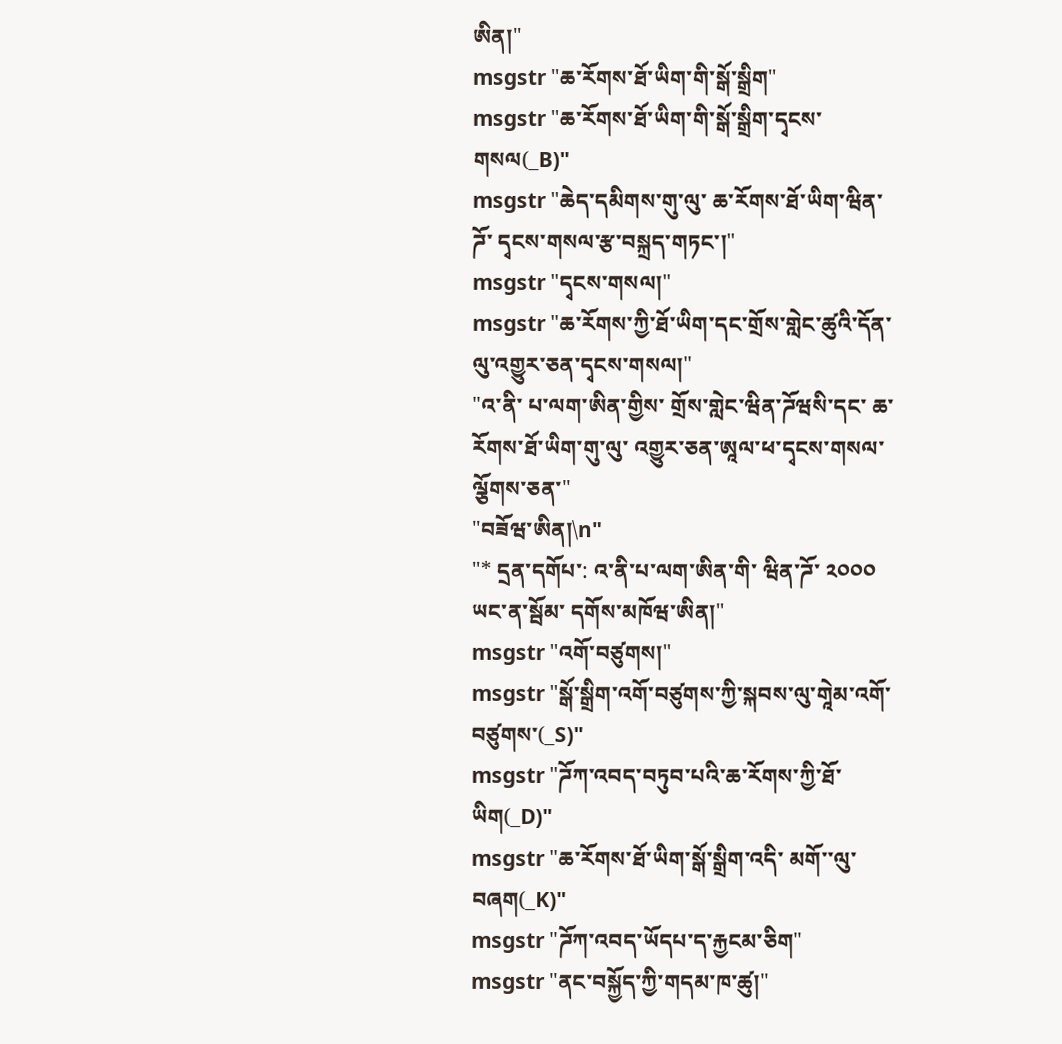ཨིན།"
msgstr "ཆ་རོགས་ཐོ་ཡིག་གི་སྒོ་སྒྲིག"
msgstr "ཆ་རོགས་ཐོ་ཡིག་གི་སྒོ་སྒྲིག་དྭངས་གསལ(_B)"
msgstr "ཆེད་དམིགས་གུ་ལུ་ ཆ་རོགས་ཐོ་ཡིག་ཝིན་ཌོ་ དྭངས་གསལ་རྩ་བསྐྲད་གཏང་།"
msgstr "དྭངས་གསལ།"
msgstr "ཆ་རོགས་ཀྱི་ཐོ་ཡིག་དང་གྲོས་གླེང་ཚུའི་དོན་ལུ་འགྱུར་ཅན་དྭངས་གསལ།"
"འ་ནི་ པ་ལག་ཨིན་གྱིས་ གྲོས་གླེང་ཝིན་ཌོཝསི་དང་ ཆ་རོགས་ཐོ་ཡིག་གུ་ལུ་ འགྱུར་ཅན་ཨཱལ་ཕ་དྭངས་གསལ་ལྕོགས་ཅན་"
"བཟོཝ་ཨིན།\n"
"* དྲན་དགོཔ་: འ་ནི་པ་ལག་ཨིན་གི་ ཝིན་ཌོ་ ༢༠༠༠ ཡང་ན་སྦོམ་ དགོས་མཁོཝ་ཨིན།"
msgstr "འགོ་བཙུགས།"
msgstr "སྒོ་སྒྲིག་འགོ་བཙུགས་ཀྱི་སྐབས་ལུ་གཱེམ་འགོ་བཙུགས་(_S)"
msgstr "ཌོཀ་འབད་བཏུབ་པའི་ཆ་རོགས་ཀྱི་ཐོ་ཡིག(_D)"
msgstr "ཆ་རོགས་ཐོ་ཡིག་སྒོ་སྒྲིག་འདི་ མགོ་་ལུ་བཞག(_K)"
msgstr "ཌོཀ་འབད་ཡོདཔ་ད་རྐྱངམ་ཅིག"
msgstr "ནང་བསྐྱོད་ཀྱི་གདམ་ཁ་ཚུ།"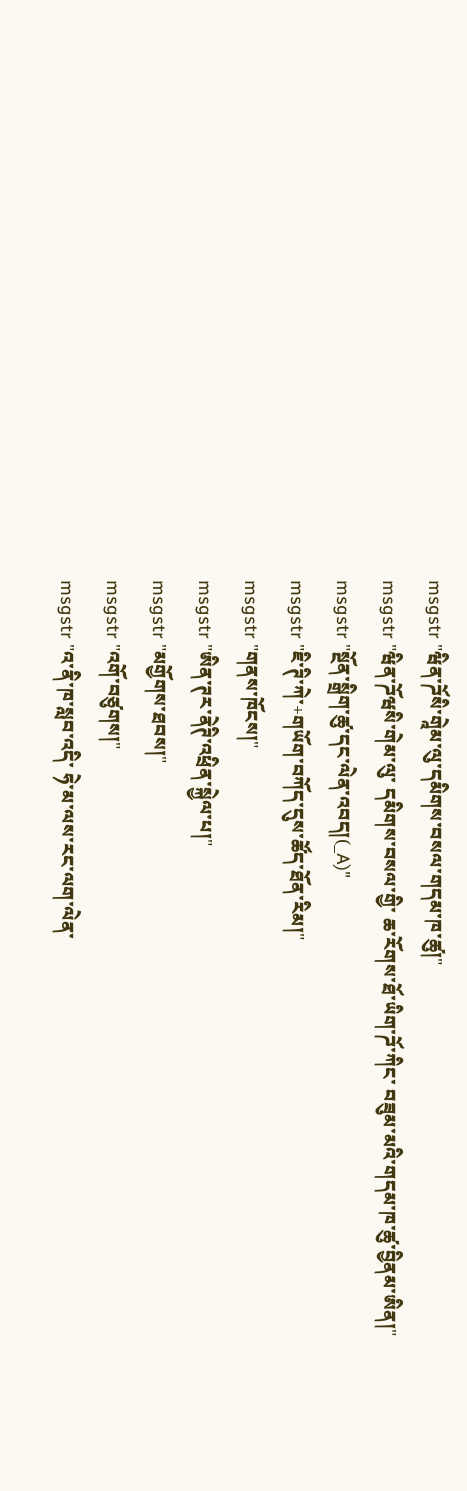msgstr "ཝིན་ཌོསི་གཱེམ་ལུ་དམིགས་བསལ་གདམ་ཁ་ཚུ།"
msgstr "ཝིན་ཌོཝསི་གེམ་ལུ་ དམིགས་བསལ་གྱི་ ཆ་རོགས་ཐོ་ཡིག་ཌོ་ཀིང་ བཟུམ་མའི་གདམ་ཁ་ཚུ་བྱིནམ་ཨིན།"
msgstr "སྔོན་སྒྲིག་ཚུ་དང་ལེན་འབད།(_A)"
msgstr "ཇི་ཊི་ཀེ་+གཡོག་བཀོད་དུས་ཚོད་ཐོན་རིམ།"
msgstr "གནས་ཁོངས།"
msgstr "ཨིན་ཊར་ནེཊི་འཕྲིན་སྐྱེལ་པ།"
msgstr "མགྱོགས་ཐབས།"
msgstr "འགོ་བཙུགས།"
msgstr "འ་ནི་ཁ་སླབ་འདི་ ཧེ་མ་ལས་རང་ལག་ལེན་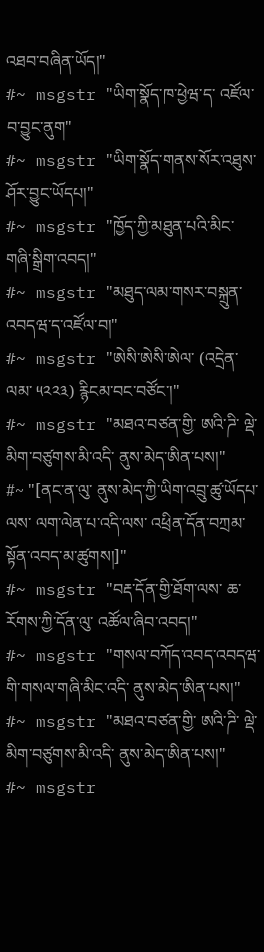འཐབ་བཞིན་ཡོད།"
#~ msgstr "ཡིག་སྣོད་ཁ་ཕྱེཝ་ད་ འཛོལ་བ་བྱུང་ནུག"
#~ msgstr "ཡིག་སྣོད་གནས་སོར་འཐུས་ཤོར་བྱུང་ཡོདཔ།"
#~ msgstr "ཁྱོད་ཀྱི་མཐུན་པའི་མིང་ གཞི་སྒྲིག་འབད།"
#~ msgstr "མཐུད་ལམ་གསར་བསྐྲུན་འབདཝ་ད་འཛོལ་བ།"
#~ msgstr "ཨེསི་ཨེསི་ཨེལ་ (འདྲེན་ལམ་ ༥༢༢༣) རྙིངམ་བང་བཙོང་།"
#~ msgstr "མཐའ་བཙན་གྱི་ ཨའི་ཌི་ ལྡེ་མིག་བཙུགས་མི་འདི་ ནུས་མེད་ཨིན་པས།"
#~ "[ནང་ན་ལུ་ ནུས་མེད་ཀྱི་ཡིག་འབྲུ་ཚུ་ཡོདཔ་ལས་ ལག་ལེན་པ་འདི་ལས་ འཕྲིན་དོན་བཀྲམ་སྟོན་འབད་མ་ཚུགས།]"
#~ msgstr "བརྡ་དོན་གྱི་ཐོག་ལས་ ཆ་རོགས་ཀྱི་དོན་ལུ་ འཚོལ་ཞིབ་འབད།"
#~ msgstr "གསལ་བཀོད་འབད་འབདཝ་གི་གསལ་གཞི་མིང་འདི་ ནུས་མེད་ཨིན་པས།"
#~ msgstr "མཐའ་བཙན་གྱི་ ཨའི་ཌི་ ལྡེ་མིག་བཙུགས་མི་འདི་ ནུས་མེད་ཨིན་པས།"
#~ msgstr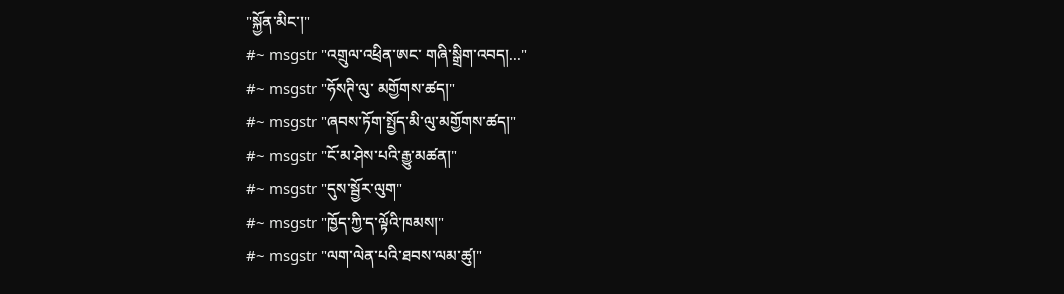"སྐྱོན་མིང་།"
#~ msgstr "འགྲུལ་འཕྲིན་ཨང་ གཞི་སྒྲིག་འབད།..."
#~ msgstr "ཧོསཊི་ལུ་ མགྱོགས་ཚད།"
#~ msgstr "ཞབས་ཏོག་སྤྱོད་མི་ལུ་མགྱོགས་ཚད།"
#~ msgstr "ངོ་མ་ཤེས་པའི་རྒྱུ་མཚན།"
#~ msgstr "དུས་སྦྱོར་ལུག"
#~ msgstr "ཁྱོད་ཀྱི་ད་ལྟོའི་ཁམས།"
#~ msgstr "ལག་ལེན་པའི་ཐབས་ལམ་ཚུ།"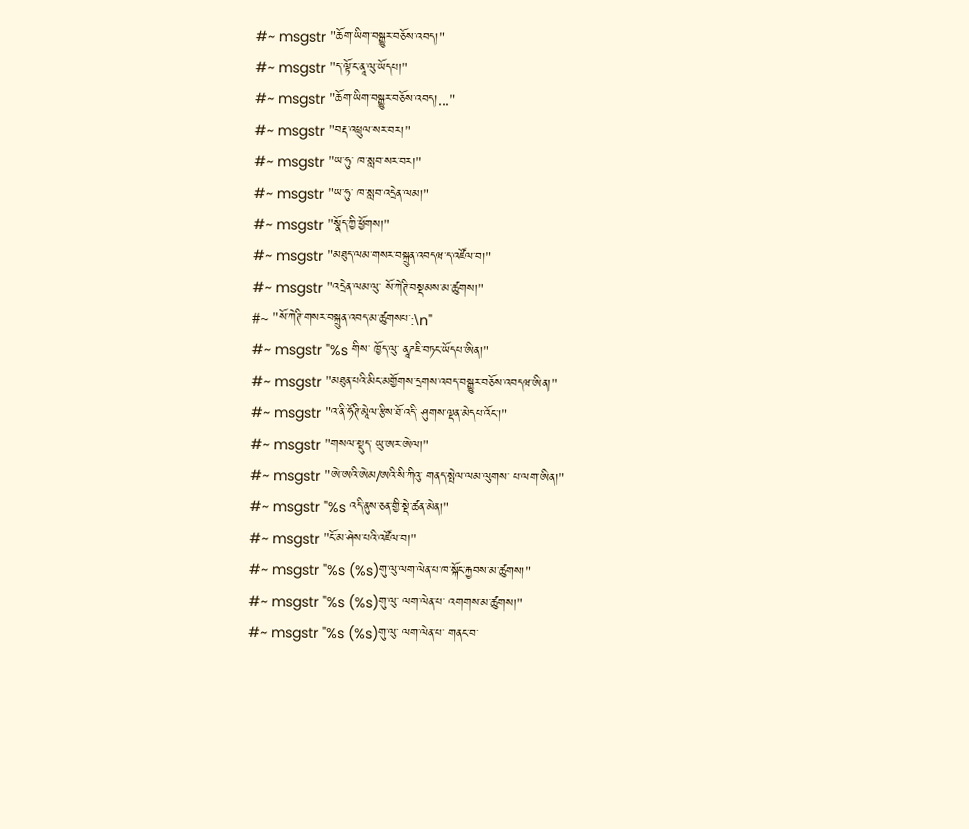#~ msgstr "ཆོག་ཡིག་བསྒྱུར་བཅོས་འབད།"
#~ msgstr "ད་ལྟོ་ང་ནཱ་ལུ་ཡོདཔ།"
#~ msgstr "ཆོག་ཡིག་བསྒྱུར་བཅོས་འབད།..."
#~ msgstr "བརྡ་འཕྲུལ་སར་བར།"
#~ msgstr "ཡ་ཧུ་ ཁ་སླབ་སར་བར།"
#~ msgstr "ཡ་ཧུ་ ཁ་སླབ་འདྲེན་ལམ།"
#~ msgstr "སྣོད་ཀྱི་ཕྱོགས།"
#~ msgstr "མཐུད་ལམ་གསར་བསྐྲུན་འབདཝ་ད་འཛོལ་བ།"
#~ msgstr "འདྲེན་ལམ་ལུ་ སོ་ཀེཊི་བསྡམས་མ་ཚུགས།"
#~ "སོ་ཀེཊི་གསར་བསྐྲུན་འབད་མ་ཚུགསཔ་:\n"
#~ msgstr "%s གིས་ ཁྱོད་ལུ་ ནཱཌཇི་བཏང་ཡོདཔ་ཨིན།"
#~ msgstr "མཐུན་པའི་མིང་མགྱོགས་དྲགས་འབད་བསྒྱུར་བཅོས་འབདཝ་ཨིན།"
#~ msgstr "འ་ནི་ཧོཊི་མཱེལ་རྩིས་ཐོ་འདི་ ཤུགས་ལྡན་མེདཔ་འོང་།"
#~ msgstr "གསལ་སྡུད་ ཡུ་ཨར་ཨེལ།"
#~ msgstr "ཨེ་ཨའི་ཨེམ/ཨའི་སི་ཀིའུ་ གནད་སྤེལ་ལམ་ལུགས་ པ་ལག་ཨིན།"
#~ msgstr "%s འདི་ནུས་ཅན་གྱི་སྡེ་ཚན་མེན།"
#~ msgstr "ངོ་མ་ཤེས་པའི་འཛོལ་བ།"
#~ msgstr "%s (%s)གུ་ལུ་ལག་ལེན་པ་ཁ་སྐོང་རྐྱབས་མ་ཚུགས།"
#~ msgstr "%s (%s)གུ་ལུ་ ལག་ལེན་པ་ འགགས་མ་ཚུགས།"
#~ msgstr "%s (%s)གུ་ལུ་ ལག་ལེན་པ་ གནང་བ་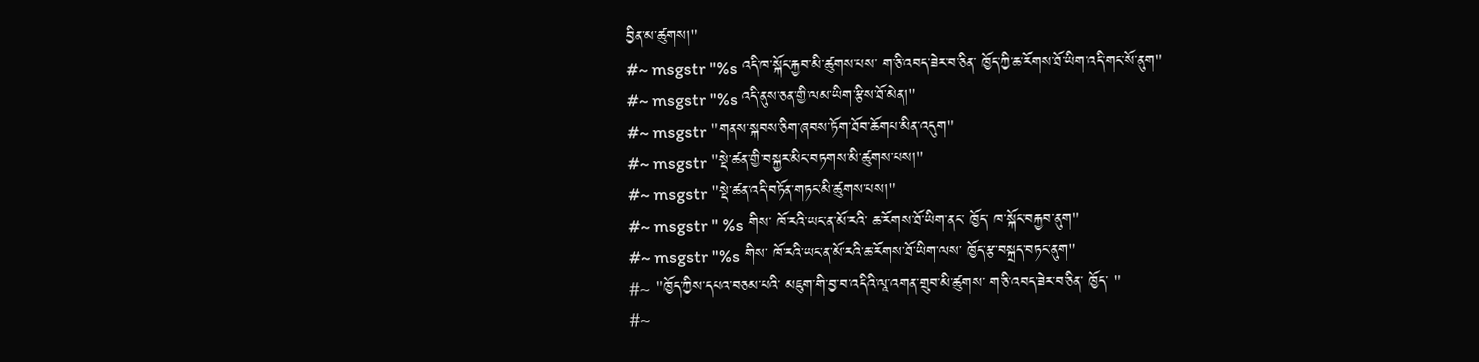བྱིན་མ་ཚུགས།"
#~ msgstr "%s འདི་ཁ་སྐོང་རྐྱབ་མི་ཚུགས་པས་ ག་ཅི་འབད་ཟེར་བ་ཅིན་ ཁྱོད་ཀྱི་ཆ་རོགས་ཐོ་ཡིག་འདི་གང་སོ་ནུག"
#~ msgstr "%s འདི་ནུས་ཅན་གྱི་ལམ་ཡིག་རྩིས་ཐོ་མེན།"
#~ msgstr "གནས་སྐབས་ཅིག་ཞབས་ཏོག་ཐོབ་ཆོགཔ་མིན་འདུག"
#~ msgstr "སྡེ་ཚན་གྱི་བསྐྱར་མིང་བཏགས་མི་ཚུགས་པས།"
#~ msgstr "སྡེ་ཚན་འདི་བཏོན་གཏང་མི་ཚུགས་པས།"
#~ msgstr " %s གིས་ ཁོ་རའི་ཡང་ན་མོ་རའི་ ཆ་རོགས་ཐོ་ཡིག་ནང་ ཁྱོད་ ཁ་སྐོང་བརྐྱབ་ནུག"
#~ msgstr "%s གིས་ ཁོ་རའི་ཡང་ན་མོ་རའི་ཆ་རོགས་ཐོ་ཡིག་ལས་ ཁྱོད་རྩ་བསྐྲད་བཏང་ནུག"
#~ "ཁྱོད་ཀྱིས་དཔའ་བཅམ་པའི་ མཇུག་གི་བྱ་བ་འདིའི་ལཱ་འགན་གྲུབ་མི་ཚུགས་ ག་ཅི་འབད་ཟེར་བ་ཅིན་ ཁྱོད་ "
#~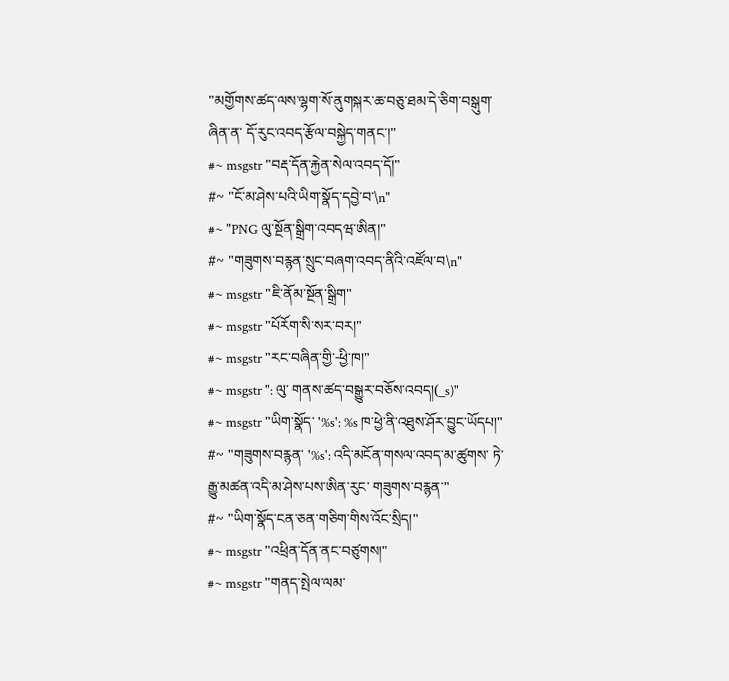"མགྱོགས་ཚད་ལས་ལྷག་སོ་ནུགསྐར་ཆ་བཅུ་ཐམ་དེ་ཅིག་བསྒུག་ཞིན་ན་ དོ་རུང་འབད་རྩོལ་བསྐྱེད་གནང་།"
#~ msgstr "བརྡ་དོན་རྐྱེན་སེལ་འབད་དོ།"
#~ "ངོ་མ་ཤེས་པའི་ཡིག་སྣོད་དབྱེ་བ་\n"
#~ "PNG ལུ་སྔོན་སྒྲིག་འབདཝ་ཨིན།"
#~ "གཟུགས་བརྙན་སྲུང་བཞག་འབད་ནིའི་འཛོལ་བ\n"
#~ msgstr "ཇི་ནོམ་སྔོན་སྒྲིག"
#~ msgstr "པོརོག་སི་སར་བར།"
#~ msgstr "རང་བཞིན་གྱི་-ཕྱི་ཁ།"
#~ msgstr ": ལུ་ གནས་ཚད་བསྒྱུར་བཅོས་འབད།(_s)"
#~ msgstr "ཡིག་སྣོད་ '%s': %s ཁ་ཕྱེ་ནི་འཐུས་ཤོར་བྱུང་ཡོདཔ།"
#~ "གཟུགས་བརྙན་ '%s': འདི་མངོན་གསལ་འབད་མ་ཚུགས་ ཏེ་རྒྱུ་མཚན་འདི་མ་ཤེས་པས་ཨིན་རུང་ གཟུགས་བརྙན་"
#~ "ཡིག་སྣོད་ངན་ཅན་གཅིག་གིས་འོང་སྲིད།"
#~ msgstr "འཕྲིན་དོན་ནང་བཙུགས།"
#~ msgstr "གནད་སྤེལ་ལམ་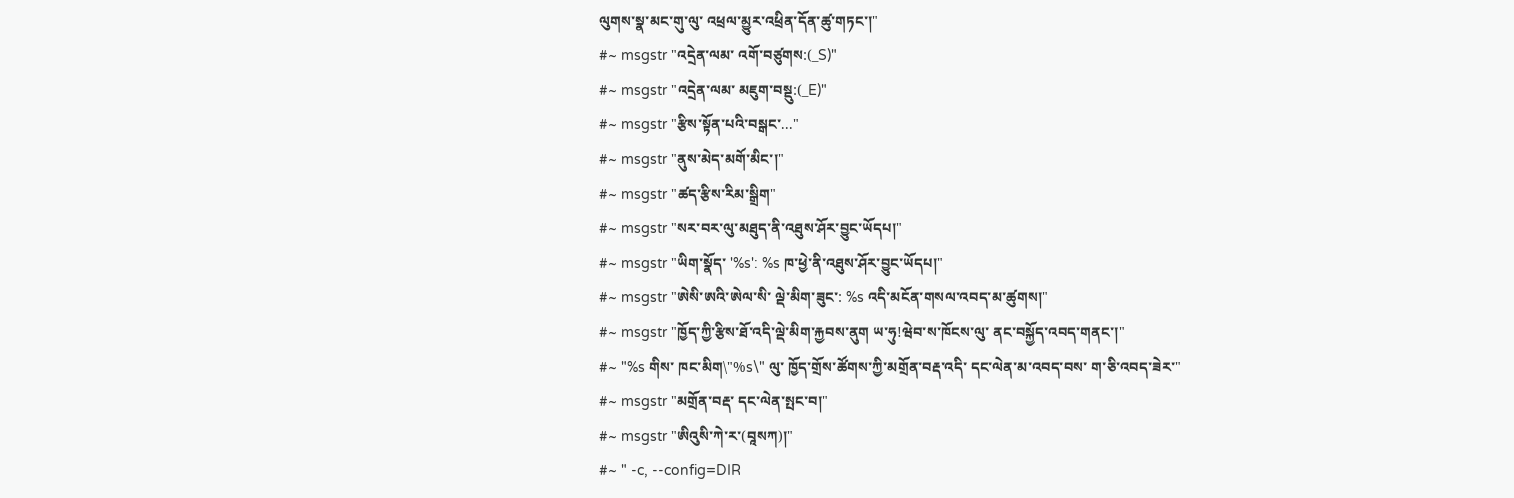ལུགས་སྣ་མང་གུ་ལུ་ འཕྲལ་མྱུར་འཕྲིན་དོན་ཚུ་གཏང་།"
#~ msgstr "འདྲེན་ལམ་ འགོ་བཙུགས:(_S)"
#~ msgstr "འདྲེན་ལམ་ མཇུག་བསྡུ:(_E)"
#~ msgstr "རྩིས་སྟོན་པའི་བསྒང་..."
#~ msgstr "ནུས་མེད་མགོ་མིང་།"
#~ msgstr "ཚད་རྩིས་རིམ་སྒྲིག"
#~ msgstr "སར་བར་ལུ་མཐུད་ནི་འཐུས་ཤོར་བྱུང་ཡོདཔ།"
#~ msgstr "ཡིག་སྣོད་ '%s': %s ཁ་ཕྱེ་ནི་འཐུས་ཤོར་བྱུང་ཡོདཔ།"
#~ msgstr "ཨེསི་ཨའི་ཨེལ་སི་ ལྡེ་མིག་ཟུང་: %s འདི་མངོན་གསལ་འབད་མ་ཚུགས།"
#~ msgstr "ཁྱོད་ཀྱི་རྩིས་ཐོ་འདི་ལྡེ་མིག་རྐྱབས་ནུག ཡ་ཧུ!ཝེབ་ས་ཁོངས་ལུ་ ནང་བསྐྱོད་འབད་གནང་།"
#~ "%s གིས་ ཁང་མིག\"%s\" ལུ་ ཁྱོད་གྲོས་ཚོགས་ཀྱི་མགྲོན་བརྡ་འདི་ དང་ལེན་མ་འབད་བས་ ག་ཅི་འབད་ཟེར་"
#~ msgstr "མགྲོན་བརྡ་ དང་ལེན་སྤང་བ།"
#~ msgstr "ཨིའུསི་ཀེ་ར་(བཱསཀ)།"
#~ " -c, --config=DIR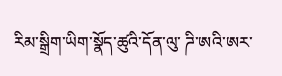རིམ་སྒྲིག་ཡིག་སྣོད་ཚུའི་དོན་ལུ་ ཌི་ཨའི་ཨར་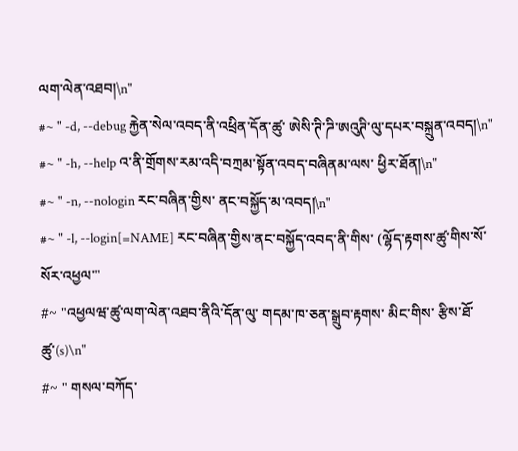ལག་ལེན་འཐབ།\n"
#~ " -d, --debug རྐྱེན་སེལ་འབད་ནི་འཕྲིན་དོན་ཚུ་ ཨེསི་ཊི་ཌི་ཨའུཊི་ལུ་དཔར་བསྐྲུན་འབད།\n"
#~ " -h, --help འ་ནི་གྲོགས་རམ་འདི་བཀྲམ་སྟོན་འབད་བཞིནམ་ལས་ ཕྱིར་ཐོན།\n"
#~ " -n, --nologin རང་བཞིན་གྱིས་ ནང་བསྐྱོད་མ་འབད།\n"
#~ " -l, --login[=NAME] རང་བཞིན་གྱིས་ནང་བསྐྱོད་འབད་ནི་གིས་ (ལྷོད་རྟགས་ཚུ་གིས་སོ་སོར་འཕྱལ་"
#~ "འཕྱལཝ་ཚུ་ལག་ལེན་འཐབ་ནིའི་དོན་ལུ་ གདམ་ཁ་ཅན་སྒྲུབ་རྟགས་ མིང་གིས་ རྩིས་ཐོ་ཚུ་(s)\n"
#~ " གསལ་བཀོད་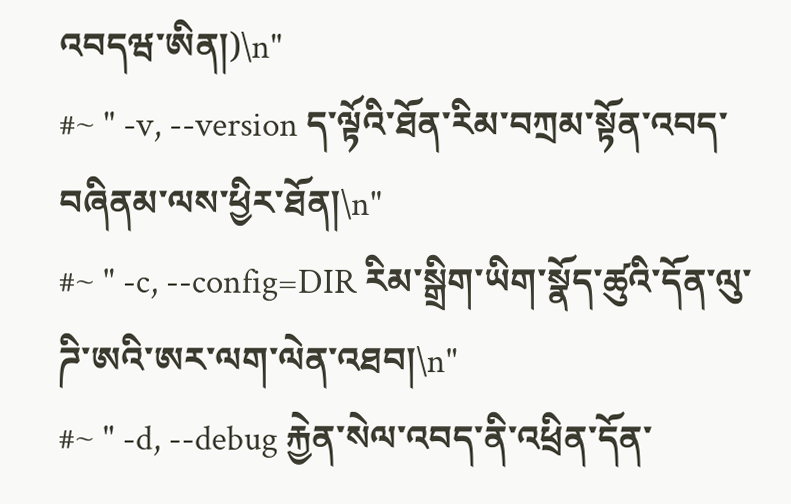འབདཝ་ཨིན།)\n"
#~ " -v, --version ད་ལྟོའི་ཐོན་རིམ་བཀྲམ་སྟོན་འབད་བཞིནམ་ལས་ཕྱིར་ཐོན།\n"
#~ " -c, --config=DIR རིམ་སྒྲིག་ཡིག་སྣོད་ཚུའི་དོན་ལུ་ ཌི་ཨའི་ཨར་ལག་ལེན་འཐབ།\n"
#~ " -d, --debug རྐྱེན་སེལ་འབད་ནི་འཕྲིན་དོན་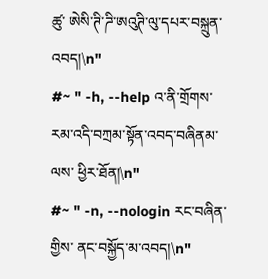ཚུ་ ཨེསི་ཊི་ཌི་ཨའུཊི་ལུ་དཔར་བསྐྲུན་འབད།\n"
#~ " -h, --help འ་ནི་གྲོགས་རམ་འདི་བཀྲམ་སྟོན་འབད་བཞིནམ་ལས་ ཕྱིར་ཐོན།\n"
#~ " -n, --nologin རང་བཞིན་གྱིས་ ནང་བསྐྱོད་མ་འབད།\n"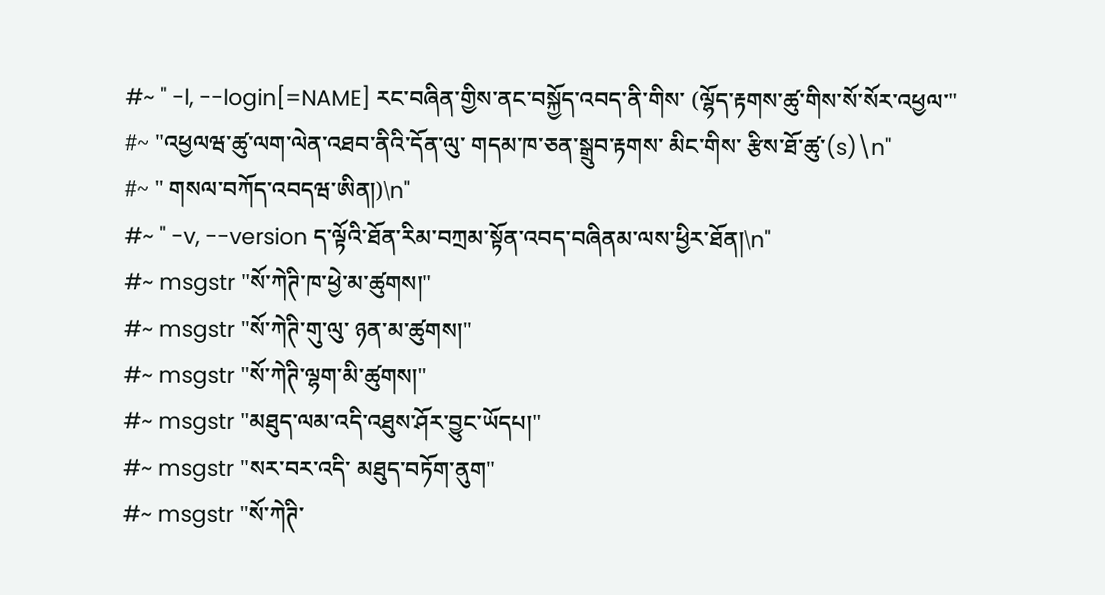#~ " -l, --login[=NAME] རང་བཞིན་གྱིས་ནང་བསྐྱོད་འབད་ནི་གིས་ (ལྷོད་རྟགས་ཚུ་གིས་སོ་སོར་འཕྱལ་"
#~ "འཕྱལཝ་ཚུ་ལག་ལེན་འཐབ་ནིའི་དོན་ལུ་ གདམ་ཁ་ཅན་སྒྲུབ་རྟགས་ མིང་གིས་ རྩིས་ཐོ་ཚུ་(s)\n"
#~ " གསལ་བཀོད་འབདཝ་ཨིན།)\n"
#~ " -v, --version ད་ལྟོའི་ཐོན་རིམ་བཀྲམ་སྟོན་འབད་བཞིནམ་ལས་ཕྱིར་ཐོན།\n"
#~ msgstr "སོ་ཀེཊི་ཁ་ཕྱེ་མ་ཚུགས།"
#~ msgstr "སོ་ཀེཊི་གུ་ལུ་ ཉན་མ་ཚུགས།"
#~ msgstr "སོ་ཀེཊི་ལྷག་མི་ཚུགས།"
#~ msgstr "མཐུད་ལམ་འདི་འཐུས་ཤོར་བྱུང་ཡོདཔ།"
#~ msgstr "སར་བར་འདི་ མཐུད་བཏོག་ནུག"
#~ msgstr "སོ་ཀེཊི་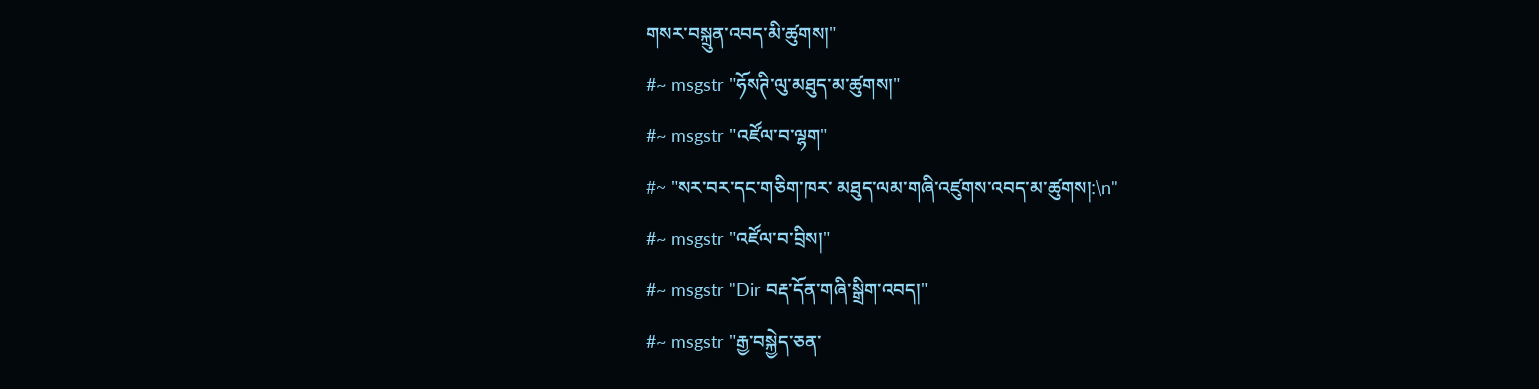གསར་བསྐྲུན་འབད་མི་ཚུགས།"
#~ msgstr "ཧོསཊི་ལུ་མཐུད་མ་ཚུགས།"
#~ msgstr "འཛོལ་བ་ལྷག"
#~ "སར་བར་དང་གཅིག་ཁར་ མཐུད་ལམ་གཞི་འཛུགས་འབད་མ་ཚུགས།:\n"
#~ msgstr "འཛོལ་བ་བྲིས།"
#~ msgstr "Dir བརྡ་དོན་གཞི་སྒྲིག་འབད།"
#~ msgstr "རྒྱ་བསྐྱེད་ཅན་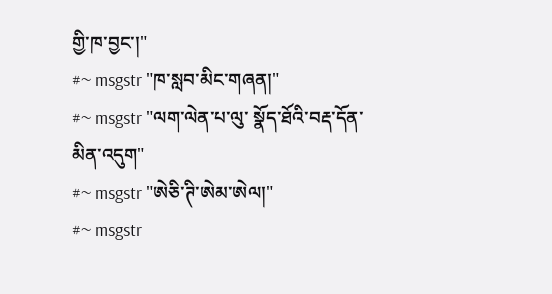གྱི་ཁ་བྱང་།"
#~ msgstr "ཁ་སླབ་མིང་གཞན།"
#~ msgstr "ལག་ལེན་པ་ལུ་ སྣོད་ཐོའི་བརྡ་དོན་མིན་འདུག"
#~ msgstr "ཨེཅི་ཊི་ཨེམ་ཨེལ།"
#~ msgstr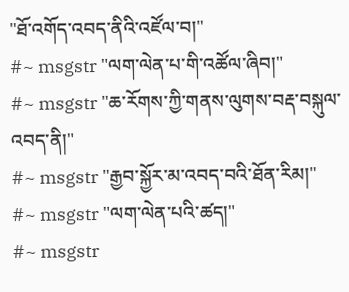"ཐོ་འགོད་འབད་ནིའི་འཛོལ་བ།"
#~ msgstr "ལག་ལེན་པ་གི་འཚོལ་ཞིབ།"
#~ msgstr "ཆ་རོགས་ཀྱི་གནས་ལུགས་བརྡ་བསྐུལ་འབད་ནི།"
#~ msgstr "རྒྱབ་སྐྱོར་མ་འབད་བའི་ཐོན་རིམ།"
#~ msgstr "ལག་ལེན་པའི་ཚད།"
#~ msgstr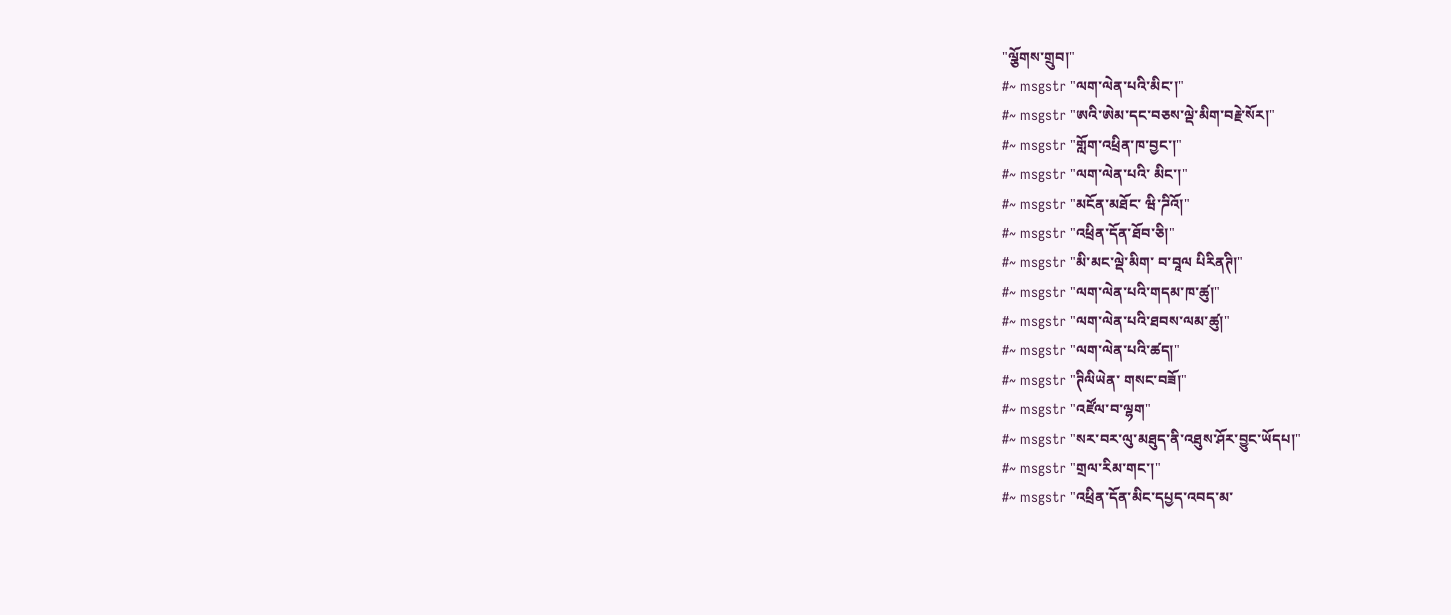"ལྕོགས་གྲུབ།"
#~ msgstr "ལག་ལེན་པའི་མིང་།"
#~ msgstr "ཨའི་ཨེམ་དང་བཅས་ལྡེ་མིག་བརྗེ་སོར།"
#~ msgstr "གློག་འཕྲིན་ཁ་བྱང་།"
#~ msgstr "ལག་ལེན་པའི་ མིང་།"
#~ msgstr "མངོན་མཐོང་ ཝི་ཌིའོ།"
#~ msgstr "འཕྲིན་དོན་ཐོབ་ཅི།"
#~ msgstr "མི་མང་ལྡེ་མིག་ བ་བཱལ པིརིནཊི།"
#~ msgstr "ལག་ལེན་པའི་གདམ་ཁ་ཚུ།"
#~ msgstr "ལག་ལེན་པའི་ཐབས་ལམ་ཚུ།"
#~ msgstr "ལག་ལེན་པའི་ཚད།"
#~ msgstr "ཊིལིཡེན་ གསང་བཟོ།"
#~ msgstr "འཛོལ་བ་ལྷག"
#~ msgstr "སར་བར་ལུ་མཐུད་ནི་འཐུས་ཤོར་བྱུང་ཡོདཔ།"
#~ msgstr "གྲལ་རིམ་གང་།"
#~ msgstr "འཕྲིན་དོན་མིང་དཔྱད་འབད་མ་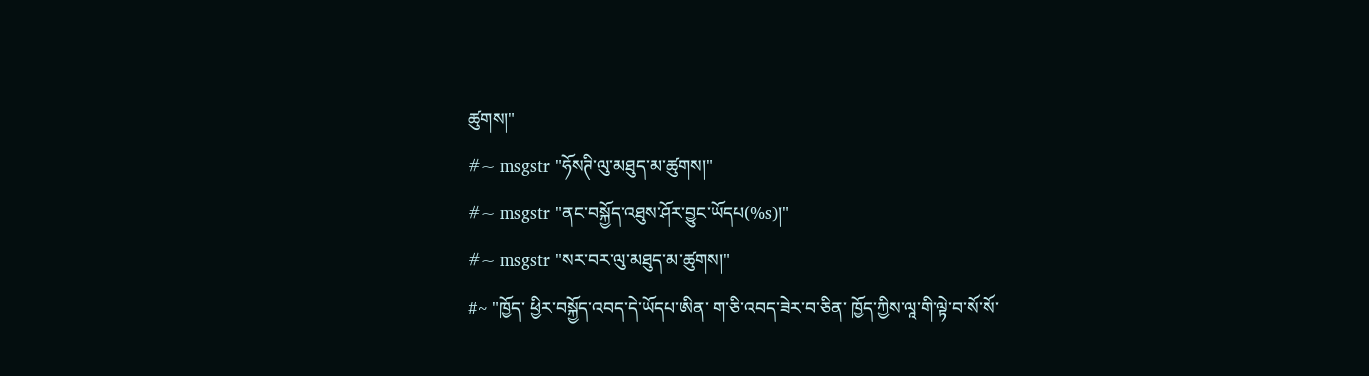ཚུགས།"
#~ msgstr "ཧོསཊི་ལུ་མཐུད་མ་ཚུགས།"
#~ msgstr "ནང་བསྐྱོད་འཐུས་ཤོར་བྱུང་ཡོདཔ(%s)།"
#~ msgstr "སར་བར་ལུ་མཐུད་མ་ཚུགས།"
#~ "ཁྱོད་ ཕྱིར་བསྐྱོད་འབད་དེ་ཡོདཔ་ཨིན་ ག་ཅི་འབད་ཟེར་བ་ཅིན་ ཁྱོད་ཀྱིས་ལཱ་གི་ལྟེ་བ་སོ་སོ་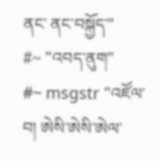ནང་ ནང་བསྐྱོད་"
#~ "འབད་ནུག"
#~ msgstr "འཛོལ་བ། ཨེསི་ཨེསི་ཨེལ་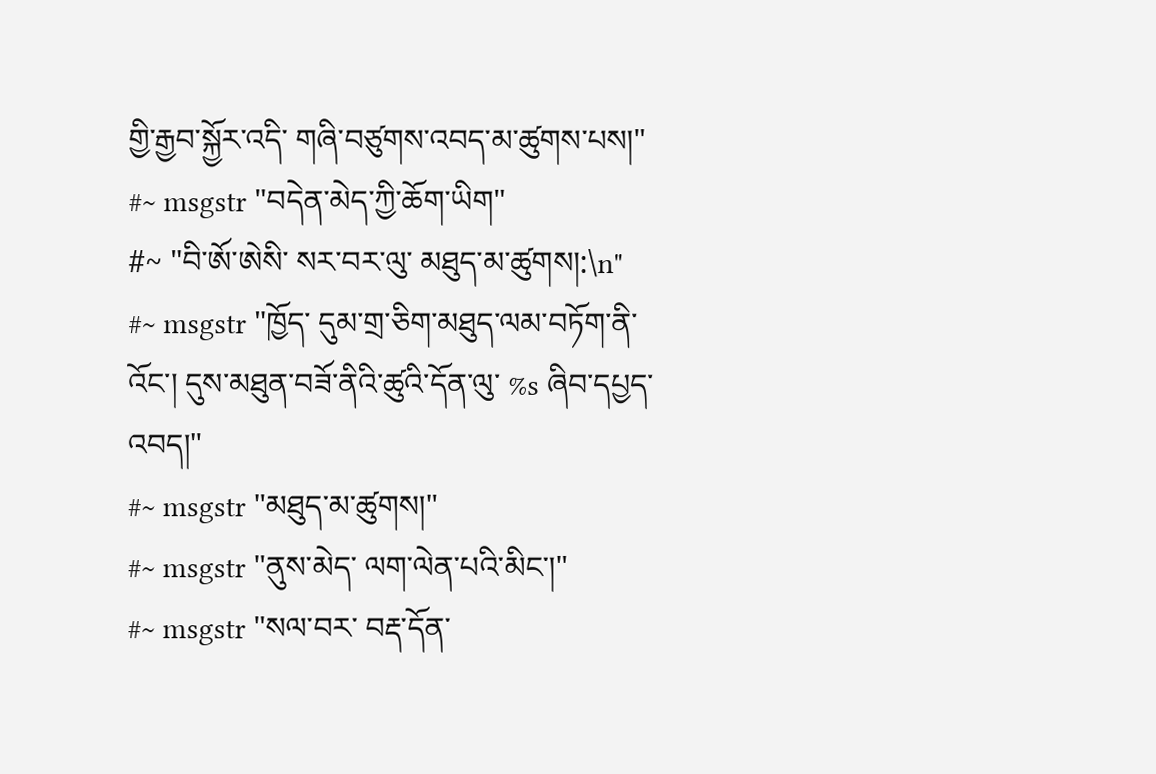གྱི་རྒྱབ་སྐྱོར་འདི་ གཞི་བཙུགས་འབད་མ་ཚུགས་པས།"
#~ msgstr "བདེན་མེད་ཀྱི་ཆོག་ཡིག"
#~ "བི་ཨོ་ཨེསི་ སར་བར་ལུ་ མཐུད་མ་ཚུགས།:\n"
#~ msgstr "ཁྱོད་ དུམ་གྲ་ཅིག་མཐུད་ལམ་བཏོག་ནི་འོང་། དུས་མཐུན་བཟོ་ནིའི་ཚུའི་དོན་ལུ་ %s ཞིབ་དཔྱད་འབད།"
#~ msgstr "མཐུད་མ་ཚུགས།"
#~ msgstr "ནུས་མེད་ ལག་ལེན་པའི་མིང་།"
#~ msgstr "སལ་བར་ བརྡ་དོན་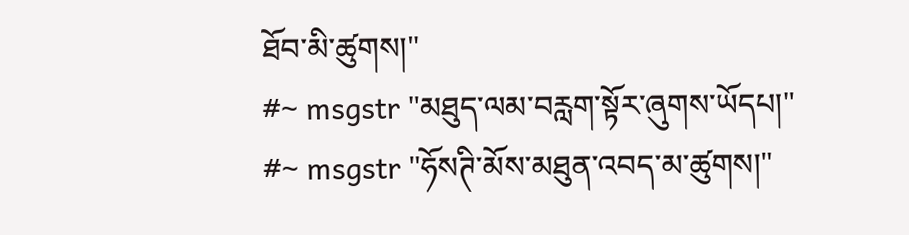ཐོབ་མི་ཚུགས།"
#~ msgstr "མཐུད་ལམ་བརླག་སྟོར་ཞུགས་ཡོདཔ།"
#~ msgstr "ཧོསཊི་མོས་མཐུན་འབད་མ་ཚུགས།"